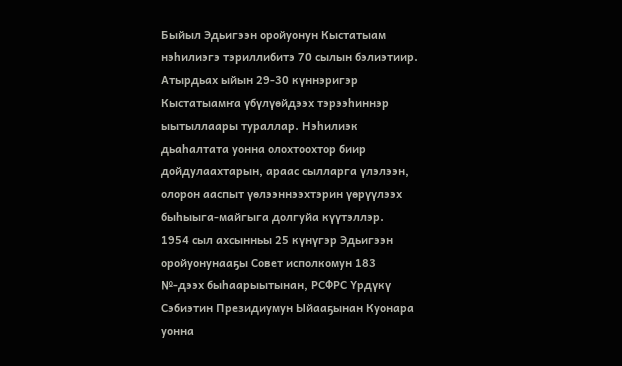Быйыл Эдьигээн оройуонун Кыстатыам нэһилиэгэ тэриллибитэ 70 сылын бэлиэтиир. Атырдьах ыйын 29-30 күннэригэр Кыстатыамҥа үбүлүөйдээх тэрээһиннэр ыытыллаары тураллар. Нэһилиэк дьаһалтата уонна олохтоохтор биир дойдулаахтарын, араас сылларга үлэлээн, олорон ааспыт үөлээннээхтэрин үөрүүлээх быһыыга-майгыга долгуйа күүтэллэр.
1954 сыл ахсынньы 25 күнүгэр Эдьигээн оройуонунааҕы Совет исполкомун 183 №-дээх быһаарыытынан, РСФРС Үрдүкү Сэбиэтин Президиумун Ыйааҕынан Куонара уонна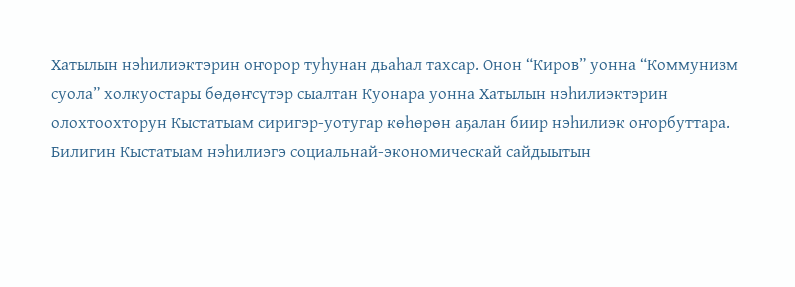Хатылын нэһилиэктэрин оҥорор туһунан дьаһал тахсар. Онон “Киров” уонна “Коммунизм суола” холкуостары бөдөҥсүтэр сыалтан Куонара уонна Хатылын нэһилиэктэрин олохтоохторун Кыстатыам сиригэр-уотугар көһөрөн аҕалан биир нэһилиэк оҥорбуттара.
Билигин Кыстатыам нэһилиэгэ социальнай-экономическай сайдыытын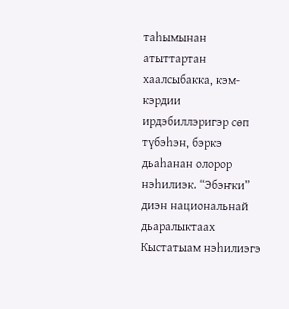таһымынан атыттартан хаалсыбакка, кэм-кэрдии ирдэбиллэригэр сөп түбэһэн, бэркэ дьаһанан олорор нэһилиэк. “Эбэҥки” диэн национальнай дьаралыктаах Кыстатыам нэһилиэгэ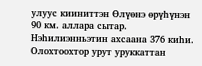улуус кииниттэн Өлүөнэ өрүһүнэн 90 км. аллара сытар. Нэһилиэнньэтин ахсаана 376 киһи. Олохтоохтор урут уруккаттан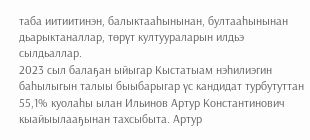таба иитиитинэн, балыктааһынынан, бултааһынынан дьарыктаналлар, төрүт култуураларын илдьэ сылдьаллар.
2023 сыл балаҕан ыйыгар Кыстатыам нэһилиэгин баһылыгын талыы быыбарыгар үс кандидат турбутуттан 55,1% куолаһы ылан Ильинов Артур Константинович кыайыылааҕынан тахсыбыта. Артур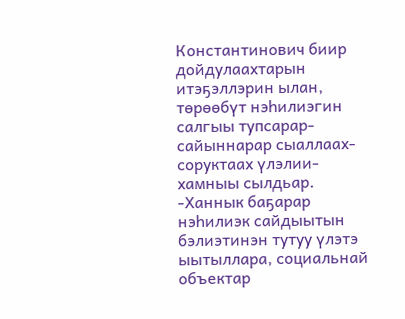Константинович биир дойдулаахтарын итэҕэллэрин ылан, төрөөбүт нэһилиэгин салгыы тупсарар-сайыннарар сыаллаах-соруктаах үлэлии-хамныы сылдьар.
-Ханнык баҕарар нэһилиэк сайдыытын бэлиэтинэн тутуу үлэтэ ыытыллара, социальнай объектар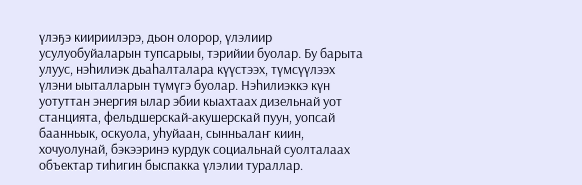үлэҕэ киириилэрэ, дьон олорор, үлэлиир усулуобуйаларын тупсарыы, тэрийии буолар. Бу барыта улуус, нэһилиэк дьаһалталара күүстээх, түмсүүлээх үлэни ыыталларын түмүгэ буолар. Нэһилиэккэ күн уотуттан энергия ылар эбии кыахтаах дизельнай уот станцията, фельдшерскай-акушерскай пуун, уопсай баанньык, оскуола, уһуйаан, сынньалаҥ киин, хочуолунай, бэкээринэ курдук социальнай суолталаах объектар тиһигин быспакка үлэлии тураллар.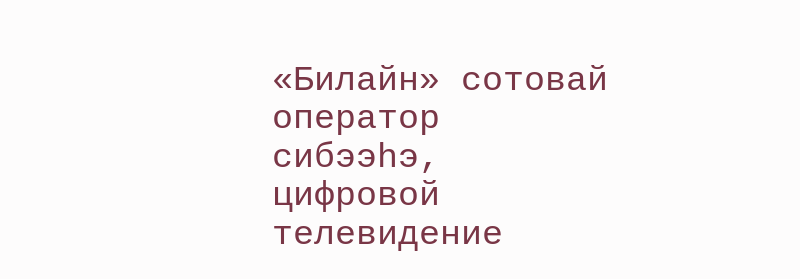«Билайн» сотовай оператор сибээһэ, цифровой телевидение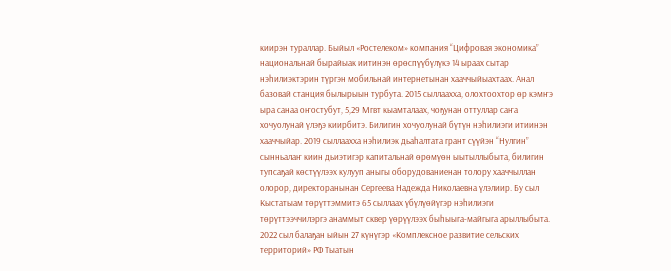киирэн тураллар. Быйыл «Ростелеком» компания “Цифровая экономика” национальнай бырайыак иитинэн өрөспүүбүлүкэ 14 ыраах сытар нэһилиэктэрин түргэн мобильнай интернетынан хааччыйыахтаах. Анал базовай станция былырыын турбута. 2015 сыллаахха, олохтоохтор өр кэмҥэ ыра санаа оҥостубут, 5,29 Мгвт кыамталаах, чоҕунан оттуллар саҥа хочуолунай үлэҕэ киирбитэ. Билигин хочуолунай бүтүн нэһилиэги итиинэн хааччыйар. 2019 сыллаахха нэһилиэк дьаһалтата грант сүүйэн “Нулгин” сынньалаҥ киин дьиэтигэр капитальнай өрөмүөн ыытыллыбыта, билигин тупсаҕай көстүүлээх кулууп аныгы оборудованиенан толору хааччыллан олорор, директоранынан Сергеева Надежда Николаевна үлэлиир. Бу сыл Кыстатыам төрүттэммитэ 65 сыллаах үбүлүөйүгэр нэһилиэги төрүттээччилэргэ анаммыт сквер үөрүүлээх быһыыга-майгыга арыллыбыта. 2022 сыл балаҕан ыйын 27 күнүгэр «Комплексное развитие сельских территорий» РФ Тыатын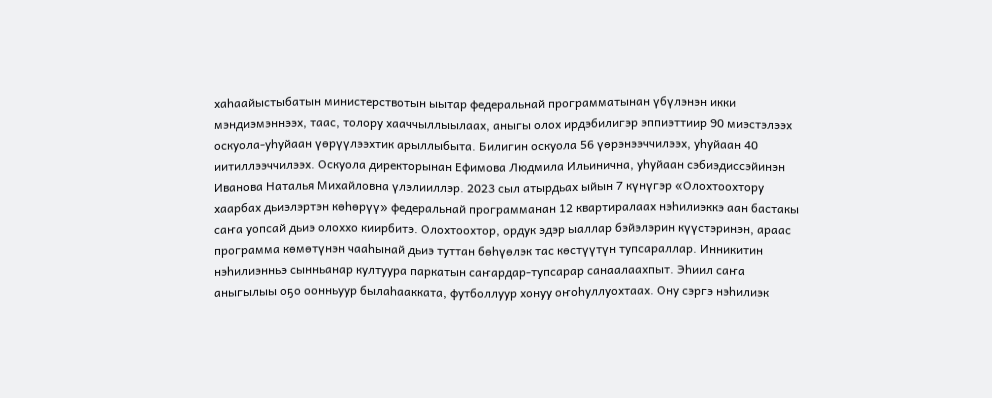хаһаайыстыбатын министерствотын ыытар федеральнай программатынан үбүлэнэн икки мэндиэмэннээх, таас, толору хааччыллыылаах, аныгы олох ирдэбилигэр эппиэттиир 90 миэстэлээх оскуола-уһуйаан үөрүүлээхтик арыллыбыта. Билигин оскуола 56 үөрэнээччилээх, уһуйаан 40 иитиллээччилээх. Оскуола директорынан Ефимова Людмила Ильинична, уһуйаан сэбиэдиссэйинэн Иванова Наталья Михайловна үлэлииллэр. 2023 сыл атырдьах ыйын 7 күнүгэр «Олохтоохтору хаарбах дьиэлэртэн көһөрүү» федеральнай программанан 12 квартиралаах нэһилиэккэ аан бастакы саҥа уопсай дьиэ олоххо киирбитэ. Олохтоохтор, ордук эдэр ыаллар бэйэлэрин күүстэринэн, араас программа көмөтүнэн чааһынай дьиэ туттан бөһүөлэк тас көстүүтүн тупсараллар. Инникитин нэһилиэнньэ сынньанар култуура паркатын саҥардар-тупсарар санаалаахпыт. Эһиил саҥа аныгылыы оҕо оонньуур былаһаакката, футболлуур хонуу оҥоһуллуохтаах. Ону сэргэ нэһилиэк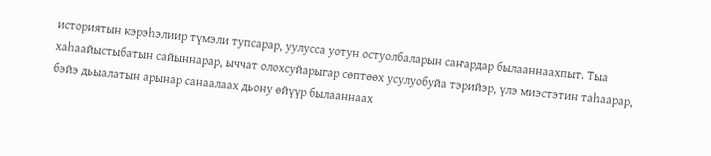историятын кэрэһэлиир түмэли тупсарар, уулусса уотун остуолбаларын саҥардар былааннаахпыт. Тыа хаһаайыстыбатын сайыннарар, ыччат олохсуйарыгар сөптөөх усулуобуйа тэрийэр, үлэ миэстэтин таһаарар, бэйэ дьыалатын арынар санаалаах дьону өйүүр былааннаах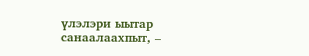үлэлэри ыытар санаалаахпыт, –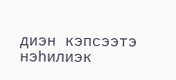диэн кэпсээтэ нэһилиэк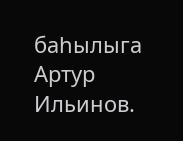баһылыга Артур Ильинов.